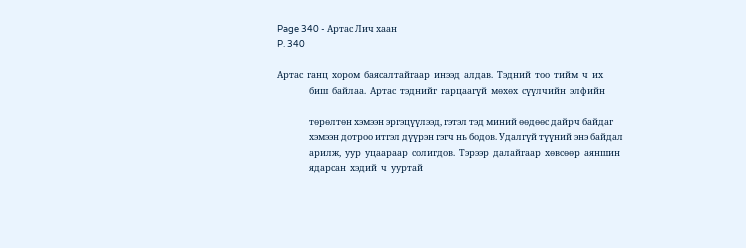Page 340 - Артас Лич хаан
P. 340

Артас  ганц  хором  баясалтайгаар  инээд  алдав.  Тэдний  тоо  тийм  ч  их
                биш  байлаа.  Артас  тэднийг  гарцаагүй  мөхөх  сүүлчийн  элфийн

                төрөлтөн хэмээн эргэцүүлээд, гэтэл тэд миний өөдөөс дайрч байдаг
                хэмээн дотроо итгэл дүүрэн гэгч нь бодов. Удалгүй түүний энэ байдал
                арилж,  уур  уцаараар  солигдов.  Тэрээр  далайгаар  хөвсөөр  аяншин
                ядарсан  хэдий  ч  ууртай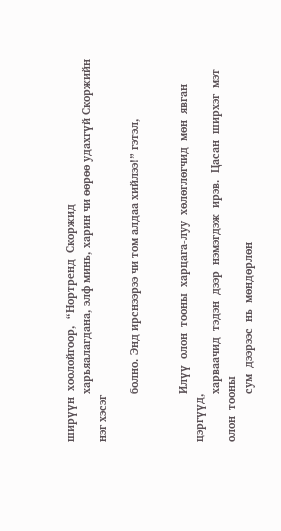ширүүн  хоолойгоор,  “Нортренд  Скоржид
                харьяалагдана, элф минь, харин чи өөрөө удахгүй Скоржийн нэг хэсэг

                болно. Энд ирснээрээ чи том алдаа хийлээ!” гэтэл,


                Илүү  олон  тооны  харцага-луу  хөлөглөгчид  мөн  явган  цэргүүд,
                харваачид  тэдэн  дээр  нэмэгдэж  ирэв.  Цасан  ширхэг  мэт  олон  тооны
                сум  дээрээс  нь  мөндөрлөн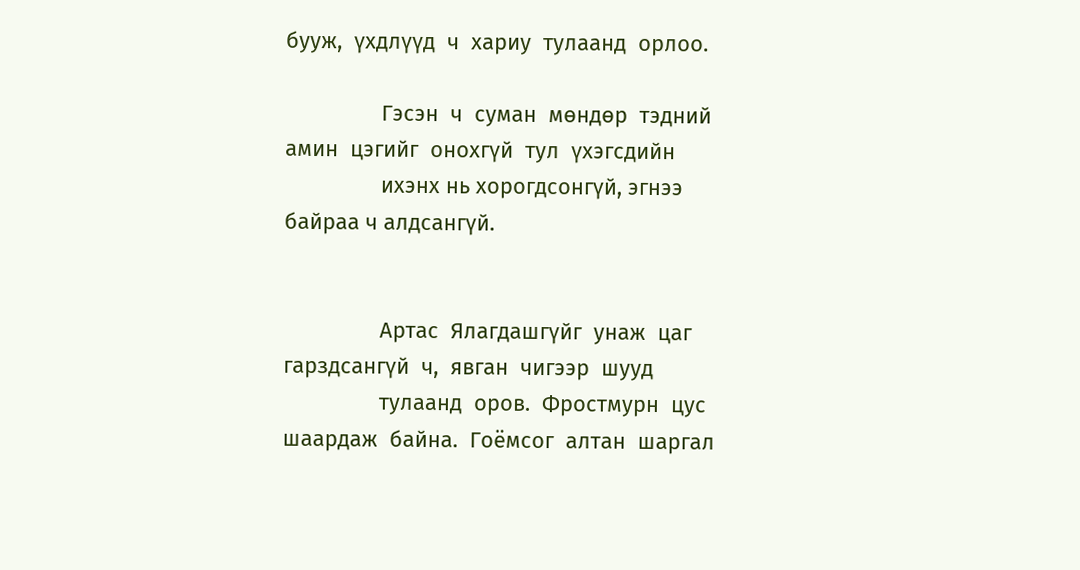бууж,  үхдлүүд  ч  хариу  тулаанд  орлоо.

                Гэсэн  ч  суман  мөндөр  тэдний  амин  цэгийг  онохгүй  тул  үхэгсдийн
                ихэнх нь хорогдсонгүй, эгнээ байраа ч алдсангүй.


                Артас  Ялагдашгүйг  унаж  цаг  гарздсангүй  ч,  явган  чигээр  шууд
                тулаанд  оров.  Фростмурн  цус  шаардаж  байна.  Гоёмсог  алтан  шаргал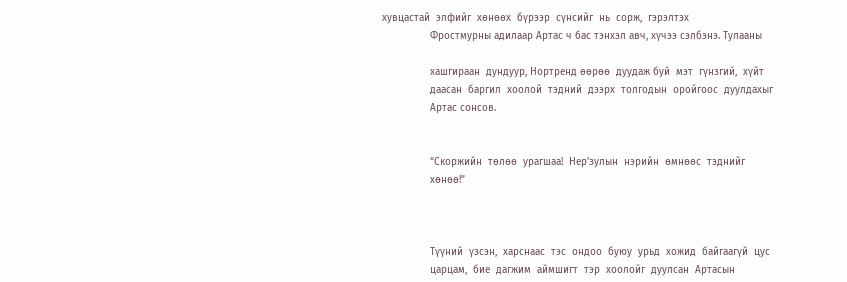хувцастай  элфийг  хөнөөх  бүрээр  сүнсийг  нь  сорж,  гэрэлтэх
                Фростмурны адилаар Артас ч бас тэнхэл авч, хүчээ сэлбэнэ. Тулааны

                хашгираан  дундуур, Нортренд өөрөө  дуудаж буй  мэт  гүнзгий,  хүйт
                даасан  баргил  хоолой  тэдний  дээрх  толгодын  оройгоос  дуулдахыг
                Артас сонсов.


                “Скоржийн  төлөө  урагшаа!  Нер’зулын  нэрийн  өмнөөс  тэднийг
                хөнөө!”



                Түүний  үзсэн,  харснаас  тэс  ондоо  буюу  урьд  хожид  байгаагүй  цус
                царцам,  бие  дагжим  аймшигт  тэр  хоолойг  дуулсан  Артасын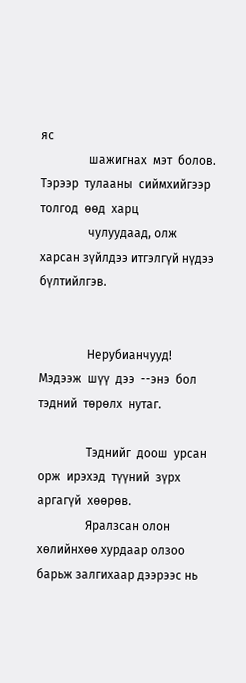яс
                шажигнах  мэт  болов.  Тэрээр  тулааны  сиймхийгээр  толгод  өөд  харц
                чулуудаад, олж харсан зүйлдээ итгэлгүй нүдээ бүлтийлгэв.


                Нерубианчууд!  Мэдээж  шүү  дээ  --энэ  бол  тэдний  төрөлх  нутаг.

                Тэднийг  доош  урсан  орж  ирэхэд  түүний  зүрх  аргагүй  хөөрөв.
                Яралзсан олон хөлийнхөө хурдаар олзоо барьж залгихаар дээрээс нь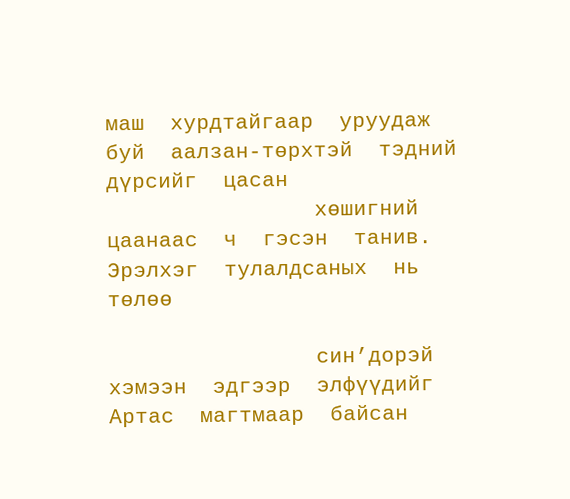маш  хурдтайгаар  уруудаж  буй  аалзан-төрхтэй  тэдний  дүрсийг  цасан
                хөшигний  цаанаас  ч  гэсэн  танив.  Эрэлхэг  тулалдсаных  нь  төлөө

                син’дорэй  хэмээн  эдгээр  элфүүдийг  Артас  магтмаар  байсан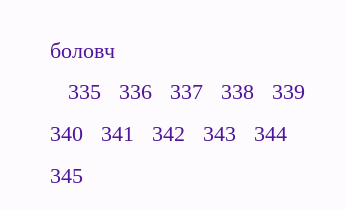боловч
   335   336   337   338   339   340   341   342   343   344   345